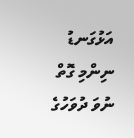އަޅުގަނޑު ނިންމި ގޮތް ނުވަ ދުވަހުގެ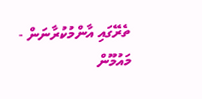ތެރޭގައި އާންމުކުރާނަން - މައުމޫން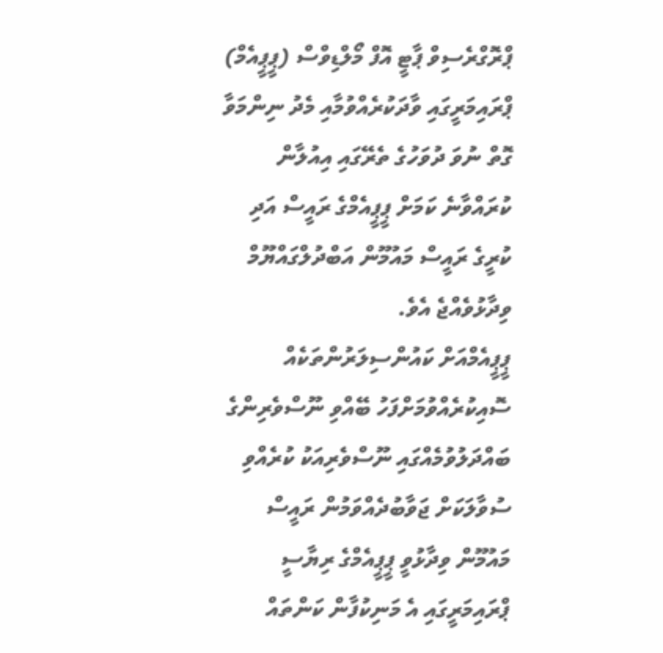ޕްރޮގްރެސިވް ޕާޓީ އޮފް މޯލްޑިވްސް (ޕީޕީއެމް) ޕްރައިމަރީގައި ވާދަކުރެއްވުމާއި މެދު ނިންމަވާ ގޮތް ނުވަ ދުވަހުގެ ތެރޭގައި އިއުލާން ކުރައްވާނެ ކަމަށް ޕީޕީއެމްގެ ރައީސް އަދި ކުރީގެ ރައީސް މައުމޫން އަބްދުލްގައްޔޫމް ވިދާޅުވެއްޖެ އެވެ.
ޕީޕީއެމްއަށް ކައުންސިލަރުންތަކެއް ސޮއިކުރެއްވުމަށްފަހު ބޭއްވި ނޫސްވެރިންގެ ބައްދަލުވުމެއްގައި ނޫސްވެރިއަކު ކުރެއްވި ސުވާލަކަށް ޖަވާބުދެއްވަމުން ރައީސް މައުމޫން ވިދާޅުވީ ޕީޕީއެމްގެ ރިޔާސީ ޕްރައިމަރީގައި އެ މަނިކުފާން ކަންތައް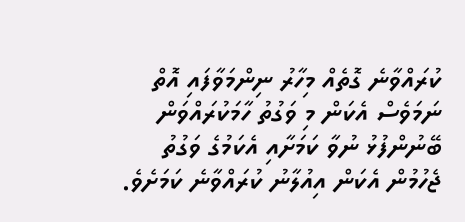ކުރައްވާނެ ގޮތެއް މިހާރު ނިންމަވާފައި އޮތް ނަމަވެސް އެކަން މި ވަގުތު ހާމަކުރައްވަން ބޭނުންފުޅު ނުވާ ކަމަށާއި އެކަމުގެ ވަގުތު ޖެހުމުން އެކަން އިއުލާނު ކުރައްވާނެ ކަމަށެވެ.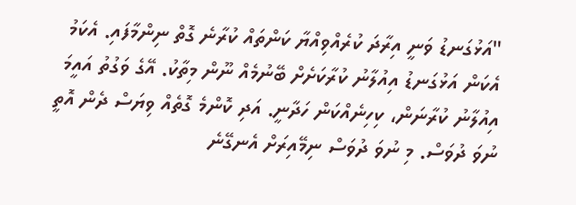"އަޅުގަނޑު ވަނީ އިރާދަ ކުރެއްވިއްޔާ ކަންތައް ކުރާނެ ގޮތް ނިންމާފައި. އެކަމު އެކަން އަޅުގަނޑު އިއުލާނު ކުރާކަށެށް ބޭނުމެއް ނޫން މިތާކު. އޭގެ ވަގުތު އައީމަ އިއުލާނު ކުރާނަން، ކިހިނެއްކަން ހަދާނީ. އަދި ކޮންމެ ގޮތެއް ވިޔަސް ދެން އޮތީ ނުވަ ދުވަސް. މި ނުވަ ދުވަސް ނިމޭއިރަށް އެނގޭނެ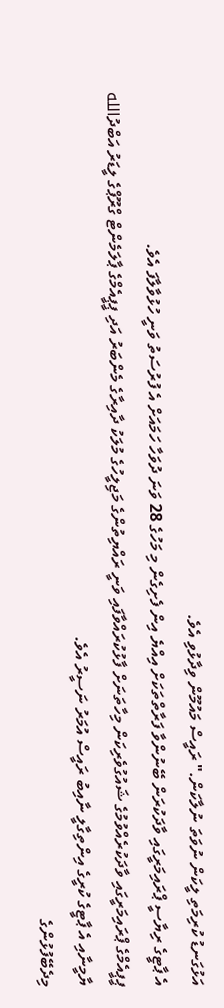އަޅުގަނޑު ކުރިމަތި ލީކަން ނުވަތަ ނުލާކަން." ރައީސް މައުމޫން ވިދާޅުވި އެވެ.
އެ ޕާޓީގެ ރިޔާސީ ޕްރައިމަރީގައި ވާދަކުރަން ބޭނުންވާ ފަރާތްތަކަށް އިއްޔެ އިން ފެށިގެން މި މަހުގެ 28 ވަނަ ދުވަހާ ހަމައަށް އެ ފުރުސަތު ވަނީ ހުޅުވާލާފަ އެވެ.
ޕީޕީއެމްގެ ޕްރައިމަރީގައި ވާދަކުރެއްވުމުގެ ޝައުގުވެރިކަން މިހާތަނަށް ފާޅުކުރައްވާފައި ވަނީ ރައްޔިތުންގެ މަޖިލީހުގެ މުލަކު ދާއިރާގެ މެންބަރު އަދި ޕީޕީއެމްގެ ޕާލަމެންޓް ގްރޫޕްގެ ލީޑަރު އަބްދުالله ޔާމީނާއި އެ ޕާޓީގެ ކުރީގެ އިންތިގާލީ ނާއިބު ރައީސް އުމަރު ނަސީރު އެވެ.
މިދެބޭފުޅުންގެ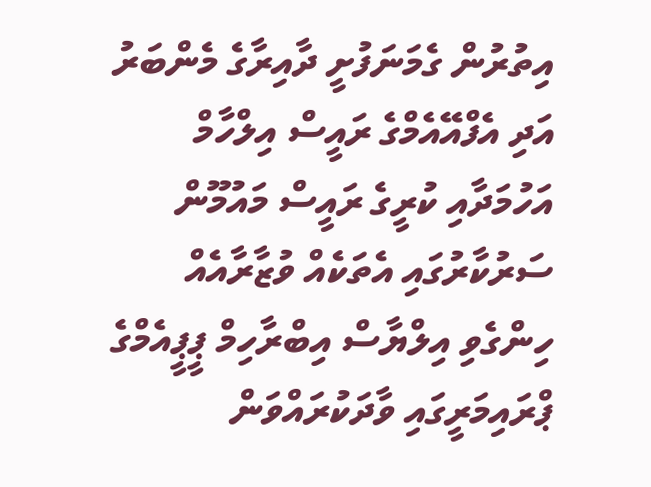އިތުރުން ގެމަނަފުށީ ދާއިރާގެ މެންބަރު އަދި އެފްއޭއެމްގެ ރައީސް އިލްހާމް އަހުމަދާއި ކުރީގެ ރައީސް މައުމޫން ސަރުކާރުގައި އެތަކެއް ވުޒާރާއެއް ހިންގެވި އިލްޔާސް އިބްރާހިމް ޕީޕީއެމްގެ ޕްރައިމަރީގައި ވާދަކުރައްވަން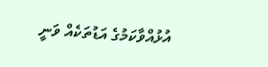އުޅުއްވާކަމުގެ އަޑުތަކެއް ވަނީ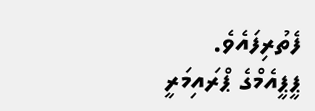ފެތުރިފައެވެ.
ޕީޕީއެމްގެ ޕްރައިމަރީ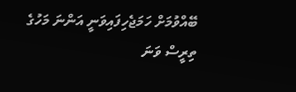ބޭއްވުމަށް ހަމަޖެހިފައިވަނީ އަންނަ މަހުގެ ތިރީސް ވަނަ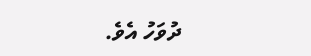ދުވަހު އެވެ.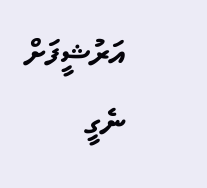އަރުޝީފަށް ނެގީ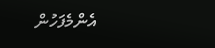އެންމެފަހުން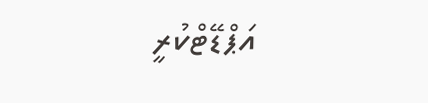އަޕްޑޭޓްކުރީ